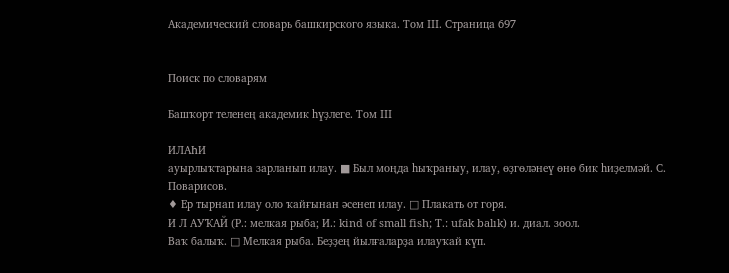Академический словарь башкирского языка. Том III. Страница 697


Поиск по словарям

Башҡорт теленең академик һүҙлеге. Том III

ИЛАҺИ
ауырлыҡтарына зарланып илау. ■ Был моңда һыҡраныу, илау, өҙгөләнеү өнө бик һиҙелмәй. С. Поварисов.
♦ Ер тырнап илау оло ҡайғынан әсенеп илау. □ Плакать от горя.
И Л АУҠАЙ (Р.: мелкая рыба; И.: kind of small fish; T.: ufak balık) и. диал. зоол.
Ваҡ балыҡ. □ Мелкая рыба. Беҙҙең йылғаларҙа илауҡай күп.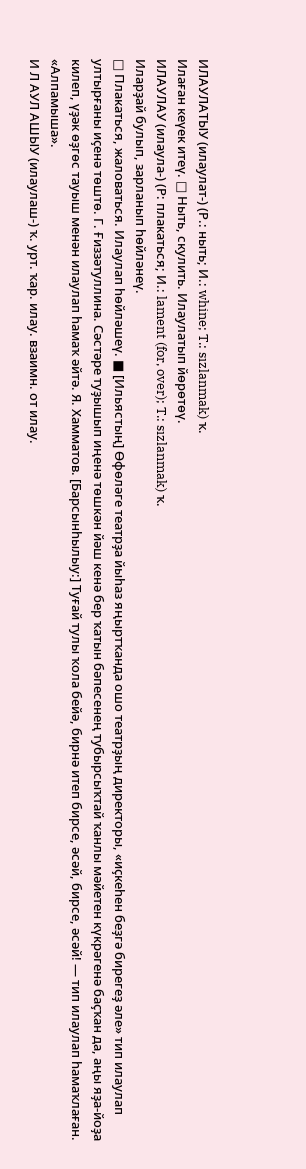ИЛАУЛАТЫУ (илаулат-) (Р.: ныть; И.: whine; T.: sızlanmak) ҡ.
Илаған кеүек итеү. □ Ныть, скулить. Илаулатып йөрөтөү.
ИЛАУЛАУ (илаула-) (Р: плакаться; И.: lament (for, over); T.: sızlanmak) ҡ.
Иларҙай булып, зарланып һөйләнеү.
□ Плакаться, жаловаться. Илаулап һөйләшеү. ■ [Ильястың] Өфөләге театрҙа йыһаз яңыртҡанда ошо театрҙың директоры, «иҫкеһен беҙгә бирегеҙ әле» тип илаулап ултырғаны иҫенә төштө. Г. Ғиззәтуллина. Сәстәре туҙышып иңенә төшкән йәш кенә бер ҡатын бәпесенең тубырсыҡтай ҡанлы мәйетен күкрәгенә баҫҡан да, аңы яҙа-йоҙа килеп, үҙәк өҙгөс тауыш менән илаулап һамаҡ әйтә. Я. Хамматов. [Барсынһылыу:] Туғай тулы ҡола бейә, бирнә итеп бирсе, әсәй, бирсе, әсәй! — тип илаулап һамаҡлаған. «Алпамыша».
И Л АУЛ АШЫУ (илаулаш-) ҡ. урт. ҡар. илау. взаимн. от илау.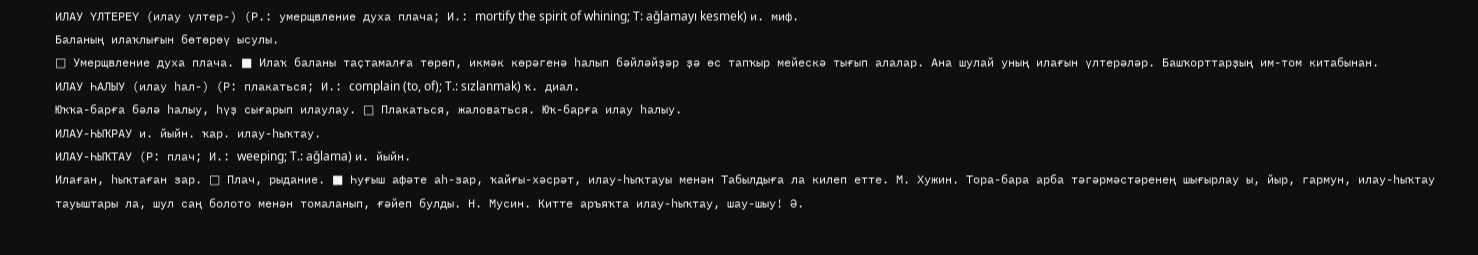ИЛАУ ҮЛТЕРЕҮ (илау үлтер-) (Р.: умерщвление духа плача; И.: mortify the spirit of whining; T: ağlamayı kesmek) и. миф.
Баланың илаҡлығын бөтөрөү ысулы.
□ Умерщвление духа плача. ■ Илаҡ баланы таҫтамалға төрөп, икмәк көрәгенә һалып бәйләйҙәр ҙә өс тапҡыр мейескә тығып алалар. Ана шулай уның илағын үлтерәләр. Башҡорттарҙың им-том китабынан.
ИЛАУ ҺАЛЫУ (илау һал-) (Р: плакаться; И.: complain (to, of); T.: sızlanmak) ҡ. диал.
Юҡҡа-барға бәлә һалыу, һүҙ сығарып илаулау. □ Плакаться, жаловаться. Юҡ-барға илау һалыу.
ИЛАУ-ҺЫҠРАУ и. йыйн. ҡар. илау-һыҡтау.
ИЛАУ-ҺЫҠТАУ (Р: плач; И.: weeping; T.: ağlama) и. йыйн.
Илаған, һыҡтаған зар. □ Плач, рыдание. ■ Һуғыш афәте аһ-зар, ҡайғы-хәсрәт, илау-һыҡтауы менән Табылдыға ла килеп етте. М. Хужин. Тора-бара арба тәгәрмәстәренең шығырлау ы, йыр, гармун, илау-һыҡтау тауыштары ла, шул саң болото менән томаланып, ғәйеп булды. Н. Мусин. Китте аръяҡта илау-һыҡтау, шау-шыу! Ә.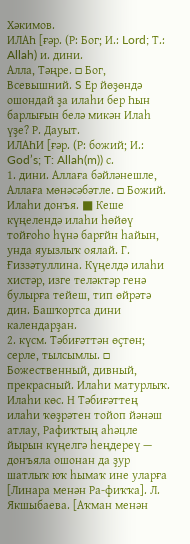Хәкимов.
ИЛАҺ [ғәр. (Р: Бог; И.: Lord; Т.: Allah) и. дини.
Алла, Тәңре. □ Бог, Всевышний. S Ер йөҙөндә ошондай ҙа илаһи бер Һын барлығын белә микән Илаһ үҙе? Р. Дауыт.
ИЛАҺИ [ғәр. (Р: божий; И.: God’s; T: Allah(m)) с.
1. дини. Аллаға бәйләнешле, Аллаға мөнәсәбәтле. □ Божий. Илаһи донъя. ■ Кеше күңелендә илаһи һөйөү тойғоһо һүнә барғйн һайын, унда яуызлыҡ оялай. Г. Ғиззәтуллина. Күңелдә илаһи хистәр, изге теләктәр генә булырға тейеш, тип өйрәтә дин. Башҡортса дини календарҙан.
2. күсм. Тәбиғәттән өҫтөн; серле, тылсымлы. □ Божественный, дивный, прекрасный. Илаһи матурлыҡ. Илаһи көс. Н Тәбиғәттең илаһи ҡөҙрәтен тойоп йәнәш атлау, Рафиҡтың аһәцле йырын күңелгә һеңдереү — донъяла ошонан да ҙур шатлыҡ юҡ һымаҡ ине уларға [Линара менән Ра-фиҡҡа]. Л. Якшыбаева. [Аҡман менән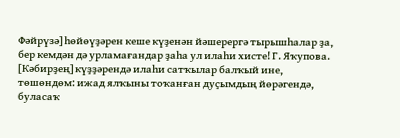Фәйрүзә] һөйөүҙәрен кеше күҙенән йәшерергә тырышһалар ҙа, бер кемдән дә урламағандар ҙаһа ул илаһи хисте! Г. Яҡупова. [Кәбирҙең] күҙҙәрендә илаһи сатҡылар балҡый ине, төшөндөм: ижад ялҡыны тоҡанған дуҫымдың йөрәгендә, буласаҡ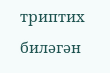триптих биләгән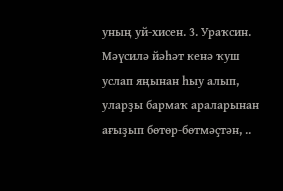уның уй-хисен. 3. Ураҡсин. Мәүсилә йәһәт кенә ҡуш услап яңынан һыу алып, уларҙы бармаҡ араларынан ағыҙып бөтөр-бөтмәҫтән, ..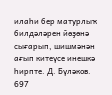илаһи бер матурлыҡ билдәләрен йөҙөнә сығарып, шишмәнән ағып китеүсе инешкә һирпте. Д. Бүләков.
697